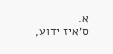א.
ס׳איז ידוע,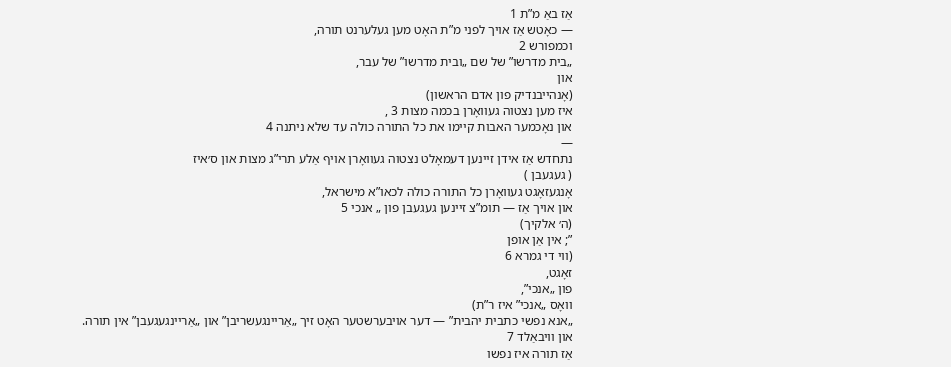אַז באַ מ”ת 1
— כאָטש אַז אויך לפני מ”ת האָט מען געלערנט תורה,
וכמפורש 2
„בית מדרשו” של שם „ובית מדרשו” של עבר,
און
(אָנהייבנדיק פון אדם הראשון)
איז מען נצטוה געוואָרן בכמה מצות 3 ,
און נאָכמער האבות קיימו את כל התורה כולה עד שלא ניתנה 4
—
נתחדש אַז אידן זיינען דעמאָלט נצטוה געוואָרן אויף אַלע תרי”ג מצות און ס׳איז
( געגעבן )
אָנגעזאָגט געוואָרן כל התורה כולה לכאו”א מישראל,
און אויך אַז — תומ”צ זיינען געגעבן פון „ אנכי 5
(ה׳ אלקיך)
”; אין אַן אופן
(ווי די גמרא 6
זאָגט,
פון „אנכי”,
וואָס „אנכי” איז ר”ת)
„אנא נפשי כתבית יהבית” — דער אויבערשטער האָט זיך „אַריינגעשריבן” און „אַריינגעגעבן” אין תורה.
און וויבאַלד 7
אַז תורה איז נפשו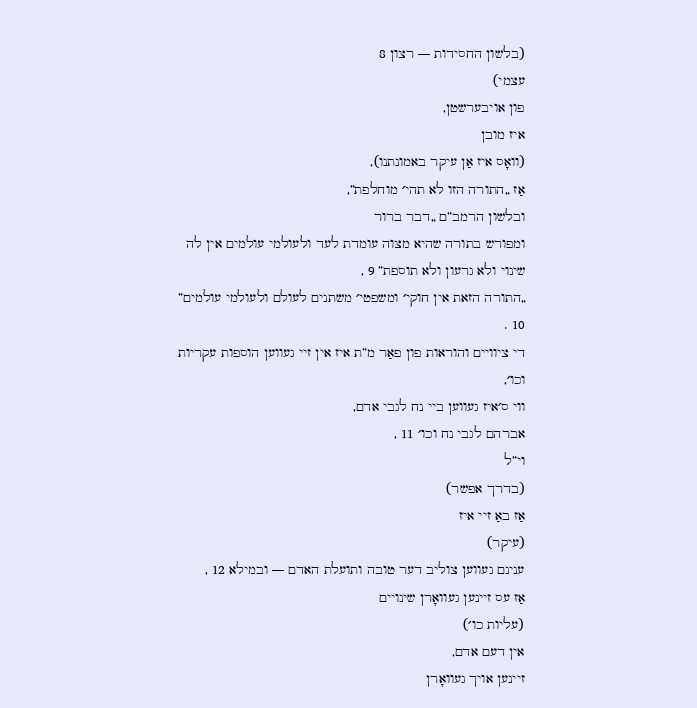(בלשון החסידות — רצון 8
עצמי)
פון אויבערשטן,
איז מובן
(וואָס איז אַן עיקר באמונתנו),
אַז „התורה הזו לא תהי׳ מוחלפת”,
ובלשון הרמב”ם „דבר ברור
ומפורש בתורה שהיא מצוה עומדת לעד ולעולמי עולמים אין לה שינוי ולא גרעון ולא תוספת” 9 ,
„התורה הזאת אין חוקי׳ ומשפטי׳ משתנים לעולם ולעולמי עולמים” 10 .
די ציוויים והוראות פון פאַר מ”ת איז אין זיי געווען הוספות עקריות וכו׳,
ווי ס׳איז געווען ביי נח לגבי אדם,
אברהם לגבי נח וכו׳ 11 ,
וי”ל
(בדרך אפשר)
אַז באַ זיי איז
(עיקר)
ענינם געווען צוליב דער טובה ותועלת האדם — ובמילא 12 ,
אַז עס זיינען געוואָרן שינויים
(עליות כו׳)
אין דעם אדם,
זיינען אויך געוואָרן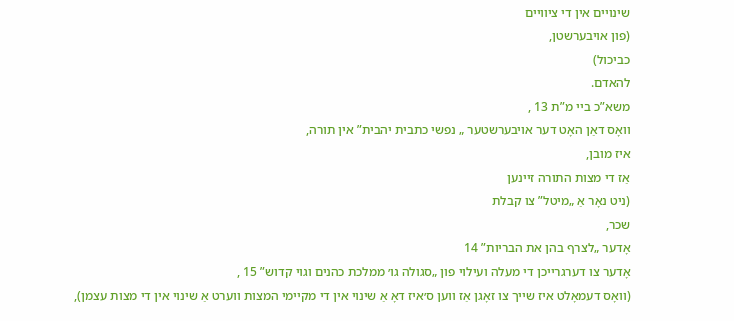שינויים אין די ציוויים
(פון אויבערשטן,
כביכול)
להאדם.
משא”כ ביי מ”ת 13 ,
וואָס דאַן האָט דער אויבערשטער „ נפשי כתבית יהבית” אין תורה,
איז מובן,
אַז די מצות התורה זיינען
(ניט נאָר אַ „מיטל” צו קבלת
שכר,
אָדער „לצרף בהן את הבריות” 14
אָדער צו דערגרייכן די מעלה ועילוי פון „סגולה גו׳ ממלכת כהנים וגוי קדוש” 15 ,
(וואָס דעמאָלט איז שייך צו זאָגן אַז ווען ס׳איז דאָ אַ שינוי אין די מקיימי המצות ווערט אַ שינוי אין די מצות עצמן),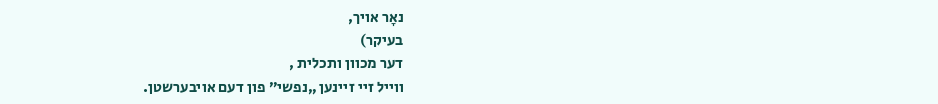נאָר אויך,
בעיקר)
דער מכוון ותכלית ,
ווייל זיי זיינען „נפשי” פון דעם אויבערשטן.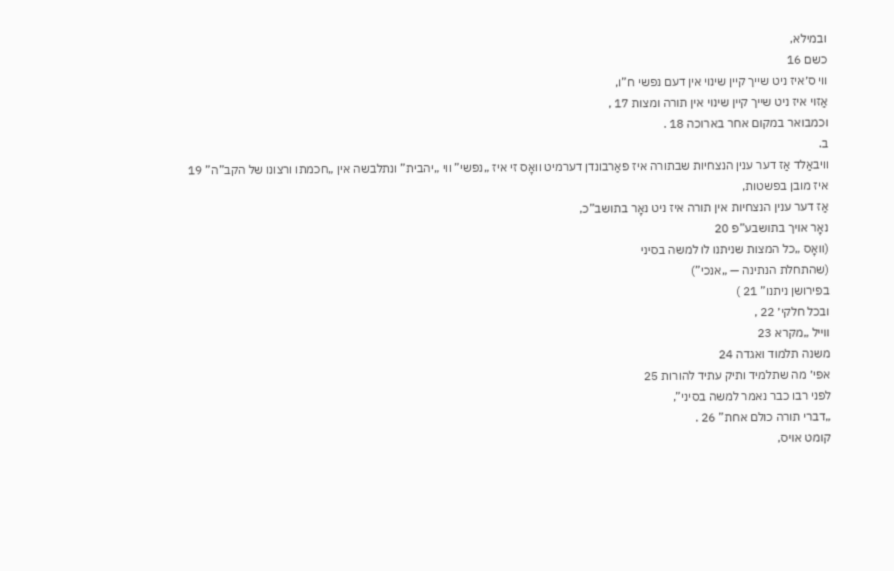ובמילא,
כשם 16
ווי ס׳איז ניט שייך קיין שינוי אין דעם נפשי ח”ו,
אַזוי איז ניט שייך קיין שינוי אין תורה ומצות 17 ,
וכמבואר במקום אחר בארוכה 18 .
ב.
וויבאַלד אַז דער ענין הנצחיות שבתורה איז פאַרבונדן דערמיט וואָס זי איז „נפשי” ווי „יהבית” ונתלבשה אין „חכמתו ורצונו של הקב”ה” 19
איז מובן בפשטות,
אַז דער ענין הנצחיות אין תורה איז ניט נאָר בתושב”כ,
נאָר אויך בתושבע”פ 20
(וואָס „כל המצות שניתנו לו למשה בסיני
(שהתחלת הנתינה — „אנכי”)
בפירושן ניתנו” 21 )
ובכל חלקי׳ 22 ,
ווייל „מקרא 23
משנה תלמוד ואגדה 24
אפי׳ מה שתלמיד ותיק עתיד להורות 25
לפני רבו כבר נאמר למשה בסיני”,
„דברי תורה כולם אחת” 26 .
קומט אויס,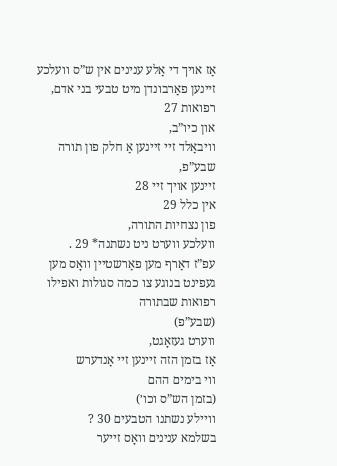אַז אויך די אַלע ענינים אין ש”ס וועלכע זיינען פאַרבונדן מיט טבעי בני אדם,
רפואות 27
און כיו”ב,
וויבאַלד זיי זיינען אַ חלק פון תורה שבע”פ,
זיינען אויך זיי 28
אין כלל 29
פון נצחיות התורה,
וועלכע ווערט ניט נשתנה* 29 .
עפ”ז דאַרף מען פאַרשטיין וואָס מען געפינט בנוגע צו כמה סגולות ואפילו רפואות שבתורה
(שבע”פ)
ווערט געזאָגט,
אַז בזמן הזה זיינען זיי אַנדערש
ווי בימים ההם
(בזמן הש”ס וכו׳)
וויילע נשתנו הטבעים 30 ?
בשלמא ענינים וואָס זייער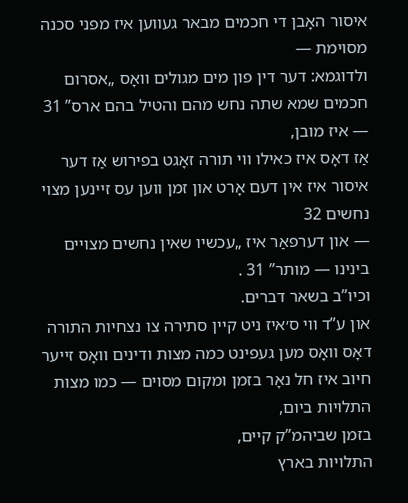איסור האָבן די חכמים מבאר געווען איז מפני סכנה מסוימת —
ולדוגמא: דער דין פון מים מגולים וואָס „אסרום חכמים שמא שתה נחש מהם והטיל בהם ארס” 31
— איז מובן,
אַז דאָס איז כאילו ווי תורה זאָגט בפירוש אַז דער איסור איז אין דעם אָרט און זמן ווען עס זיינען מצוי נחשים 32
— און דערפאַר איז „עכשיו שאין נחשים מצויים בינינו — מותר” 31 .
וכיו”ב בשאר דברים.
און ע”ד ווי ס׳איז ניט קיין סתירה צו נצחיות התורה דאָס וואָס מען געפינט כמה מצות ודינים וואָס זייער חיוב איז חל נאָר בזמן ומקום מסוים — כמו מצות התלויות ביום,
בזמן שביהמ”ק קיים,
התלויות בארץ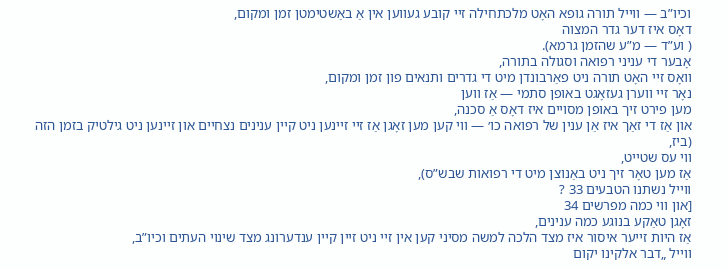וכיו”ב — ווייל תורה גופא האָט מלכתחילה זיי קובע געווען אין אַ באַשטימטן זמן ומקום,
דאָס איז דער גדר המצוה
( וע”ד — מ”ע שהזמן גרמא).
אָבער די עניני רפואה וסגולה בתורה,
וואָס זיי האָט תורה ניט פאַרבונדן מיט די גדרים ותנאים פון זמן ומקום,
נאָר זיי ווערן געזאָגט באופן סתמי — אַז ווען
מען פירט זיך באופן מסויים איז דאָס אַ סכנה,
און אַז די זאַך איז אַן ענין של רפואה כו׳ — ווי קען מען זאָגן אַז זיי זיינען ניט קיין ענינים נצחיים און זיינען ניט גילטיק בזמן הזה
(ביז,
ווי עס שטייט,
אַז מען טאָר זיך ניט באַנוצן מיט די רפואות שבש”ס),
ווייל נשתנו הטבעים 33 ?
[און ווי כמה מפרשים 34
זאָגן טאַקע בנוגע כמה ענינים,
אַז היות זייער איסור איז מצד הלכה למשה מסיני קען אין זיי ניט זיין קיין ענדערונג מצד שינוי העתים וכיו”ב,
ווייל „דבר אלקינו יקום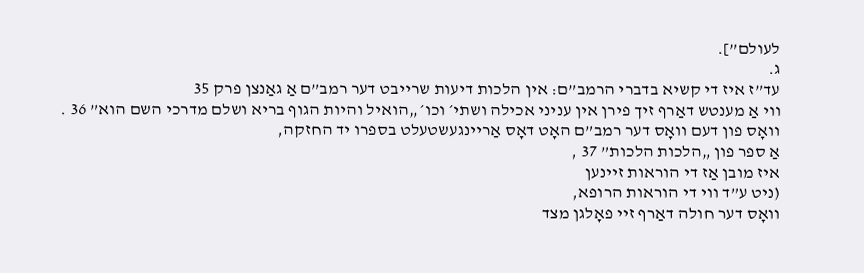לעולם”].
ג.
עד”ז איז די קשיא בדברי הרמב”ם: אין הלכות דיעות שרייבט דער רמב”ם אַ גאַנצן פרק 35
ווי אַ מענטש דאַרף זיך פירן אין עניני אכילה ושתי׳ וכו׳ „הואיל והיות הגוף בריא ושלם מדרכי השם הוא” 36 .
וואָס פון דעם וואָס דער רמב”ם האָט דאָס אַריינגעשטעלט בספרו יד החזקה,
אַ ספר פון „הלכות הלכות” 37 ,
איז מובן אַז די הוראות זיינען
(ניט ע”ד ווי די הוראות הרופא,
וואָס דער חולה דאַרף זיי פאָלגן מצד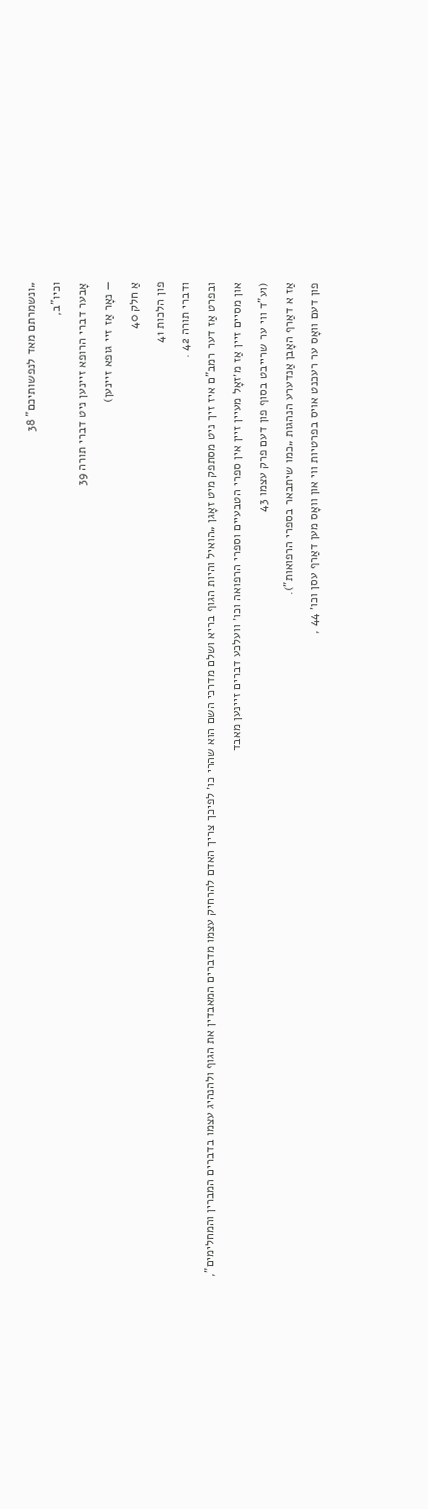„ונשמרתם מאד לנפשותיכם” 38
וכיו”ב,
אָבער דברי הרופא זיינען ניט דברי תורה 39
— נאָר אַז זיי גופא זיינען)
אַ חלק 40
פון הלכות 41
ודברי תורה 42 .
ובפרט אַז דער רמב”ם איז זיך ניט מסתפק מיט זאָגן „הואיל והיות הגוף בריא ושלם מדרכי השם הוא שהרי כו׳ לפיכך צריך האדם להרחיק עצמו מדברים המאבדין את הגוף ולהנהיג עצמו בדברים המברין והמחלימים”,
און מסיים זיין אַז מ׳זאָל מעיין זיין אין ספרי הטבעיים וספרי הרפואה וכו׳ וועלכע דברים זיינען מאבד
(וע”ד ווי ער שרייבט בסוף פון דעם פרק עצמו 43
אַז א דאַרף האָבן אַנדערע הנהגות „כמו שיתבאר בספרי הרפואות”).
פון דעם וואָס ער רעכנט אויס בפרטיות ווי און וואָס מען דאַרף עסן וכו׳ 44 ,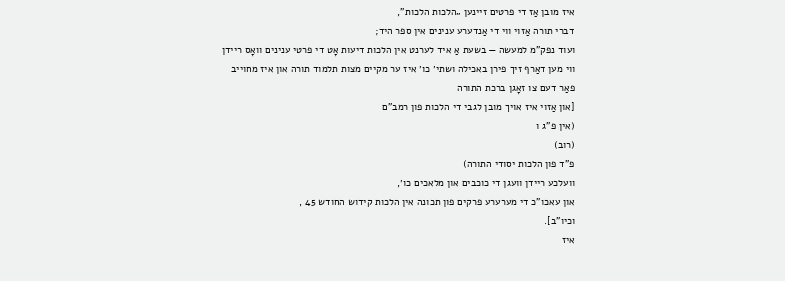איז מובן אַז די פרטים זיינען „הלכות הלכות”,
דברי תורה אַזוי ווי די אַנדערע ענינים אין ספר היד;
ועוד נפק”מ למעשה — בשעת אַ איד לערנט אין הלכות דיעות אָט די פרטי ענינים וואָס ריידן ווי מען דאַרף זיך פירן באכילה ושתי׳ כו׳ איז ער מקיים מצות תלמוד תורה און איז מחוייב פאַר דעם צו זאָגן ברכת התורה
[און אַזוי איז אויך מובן לגבי די הלכות פון רמב”ם
(אין פ”ג ו
(רוב)
פ”ד פון הלכות יסודי התורה)
וועלכע ריידן וועגן די כוכבים און מלאכים כו׳,
און עאכו”כ די מערערע פרקים פון תכונה אין הלכות קידוש החודש 45 ,
וכיו”ב].
איז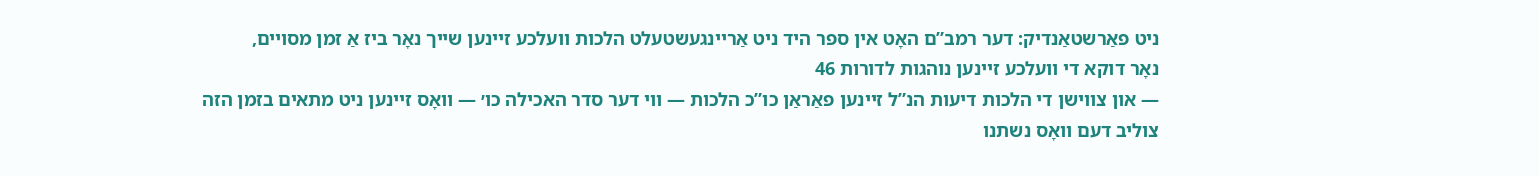ניט פאַרשטאַנדיק: דער רמב”ם האָט אין ספר היד ניט אַריינגעשטעלט הלכות וועלכע זיינען שייך נאָר ביז אַ זמן מסויים,
נאָר דוקא די וועלכע זיינען נוהגות לדורות 46
— און צווישן די הלכות דיעות הנ”ל זיינען פאַראַן כו”כ הלכות — ווי דער סדר האכילה כו׳ — וואָס זיינען ניט מתאים בזמן הזה צוליב דעם וואָס נשתנו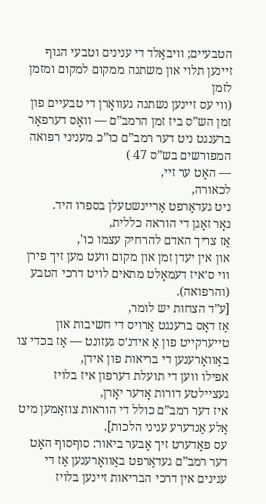הטבעיים; וויבאַלד די ענינים וטבעי הגוף זיינען תלוי און משתנה ממקום למקום ומזמן לזמן
(ווי עס זיינען נשתנה געוואָרן די טבעיים פון זמן הש”ס ביז זמן הרמב”ם — וואָס דערפאַר ברענגט ניט דער רמב”ם כו”כ מעניני רפואה המפורשים בש”ס 47 )
— האָט ער זיי,
לכאורה,
ניט געדאַרפט אַריינשטעלן בספרו היד.
נאָר זאָגן די הוראה כללית,
אַז צריך האדם להרחיק עצמו כו',
און אין יעדן זמן און מקום וועט מען זיך פירן ווי ס׳איז דעמאָלט מתאים לויט דרכי הטבע
(והרפואה).
[ע”ד הצחות יש לומר,
אַז דאָס ברענגט אַרויס די חשיבות און טייערקייט פון אַ אידנ׳ס געזונט — אַז בכדי צו באַוואָרענען די בריאות פון אידן,
אפילו ווען די תועלת דערפון איז בלויז געציילטע דורות אָדער יאָרן,
איז דער רמב”ם כולל די הוראות צוזאַמען מיט אַלע אַנדערע עניני הלכות].
עס פאָדערט זיך אָבער ביאור: סוףסוף האָט דער רמב”ם געדאַרפט באַוואָרענען אַז די ענינים אין דרכי הבריאות זיינען בלויז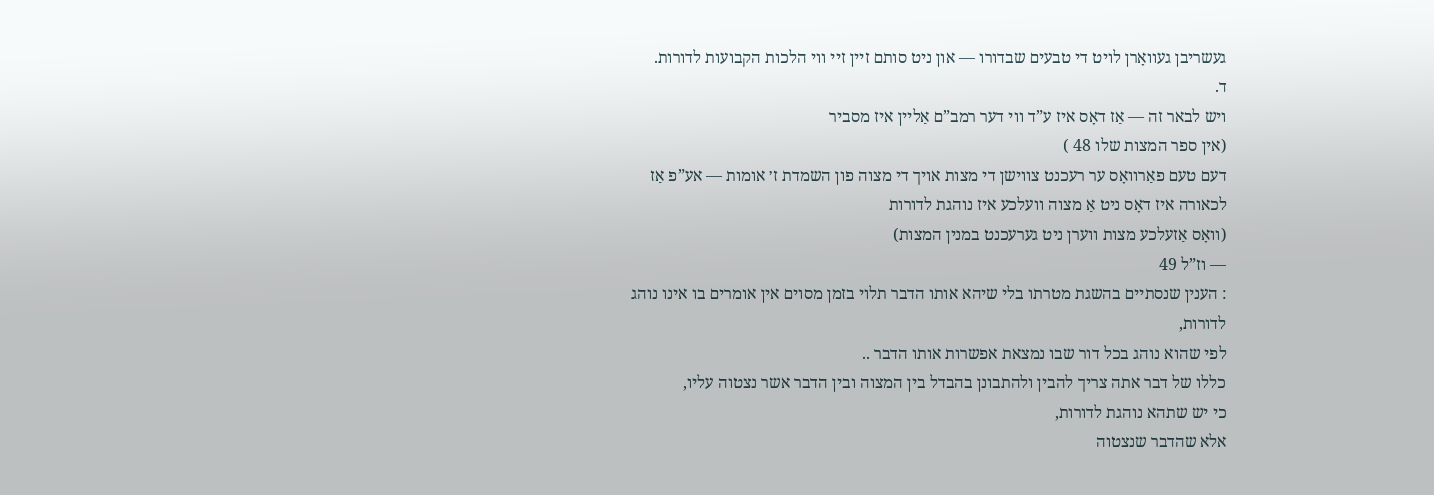געשריבן געוואָרן לויט די טבעים שבדורו — און ניט סותם זיין זיי ווי הלכות הקבועות לדורות.
ד.
ויש לבאר זה — אַז דאָס איז ע”ד ווי דער רמב”ם אַליין איז מסביר
(אין ספר המצות שלו 48 )
דעם טעם פאַרוואָס ער רעכנט צווישן די מצות אויך די מצוה פון השמדת ז׳ אומות — אע”פ אַז לכאורה איז דאָס ניט אַ מצוה וועלכע איז נוהגת לדורות
(וואָס אַזעלכע מצות ווערן ניט גערעכנט במנין המצות)
— וז”ל 49
: הענין שנסתיים בהשגת מטרתו בלי שיהא אותו הדבר תלוי בזמן מסוים אין אומרים בו אינו נוהג לדורות,
לפי שהוא נוהג בכל דור שבו נמצאת אפשרות אותו הדבר ..
כללו של דבר אתה צריך להבין ולהתבונן בהבדל בין המצוה ובין הדבר אשר נצטוה עליו,
כי יש שתהא נוהגת לדורות,
אלא שהדבר שנצטוה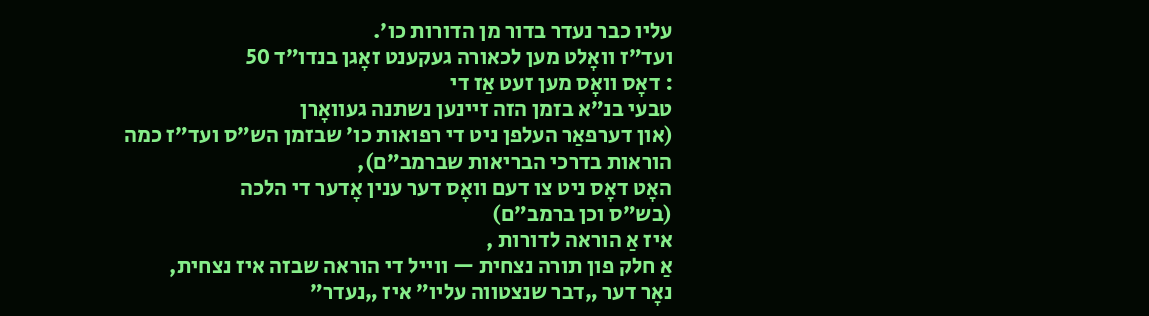עליו כבר נעדר בדור מן הדורות כו׳.
ועד”ז וואָלט מען לכאורה געקענט זאָגן בנדו”ד 50
: דאָס וואָס מען זעט אַז די
טבעי בנ”א בזמן הזה זיינען נשתנה געוואָרן
(און דערפאַר העלפן ניט די רפואות כו׳ שבזמן הש”ס ועד”ז כמה הוראות בדרכי הבריאות שברמב”ם),
האָט דאָס ניט צו דעם וואָס דער ענין אָדער די הלכה
(בש”ס וכן ברמב”ם)
איז אַ הוראה לדורות ,
אַ חלק פון תורה נצחית — ווייל די הוראה שבזה איז נצחית,
נאָר דער „דבר שנצטווה עליו” איז „נעדר”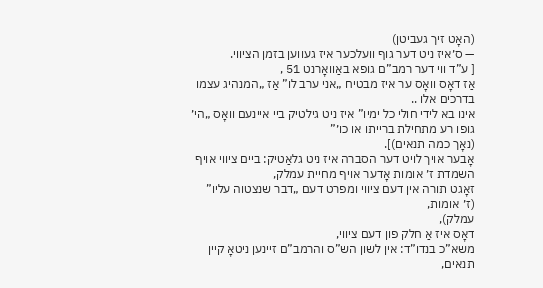(האָט זיך געביטן)
— ס׳איז ניט דער גוף וועלכער איז געווען בזמן הציווי.
[ ע”ד ווי דער רמב”ם גופא באַוואָרנט 51 ,
אַז דאָס וואָס ער איז מבטיח „אני ערב לו” אַז „המנהיג עצמו בדרכים אלו ..
אינו בא לידי חולי כל ימיו” איז ניט גילטיק ביי איינעם וואָס „הי׳ גופו רע מתחילת ברייתו או כו׳”
(נאָך כמה תנאים)].
אָבער אויך לויט דער הסברה איז ניט גלאַטיק: ביים ציווי אויף השמדת ז׳ אומות אָדער אויף מחיית עמלק,
זאָגט תורה אין דעם ציווי ומפרט דעם „דבר שנצטוה עליו”
(ז׳ אומות,
עמלק),
דאָס איז אַ חלק פון דעם ציווי,
משא”כ בנדו”ד: אין לשון הש”ס והרמב”ם זיינען ניטאָ קיין תנאים,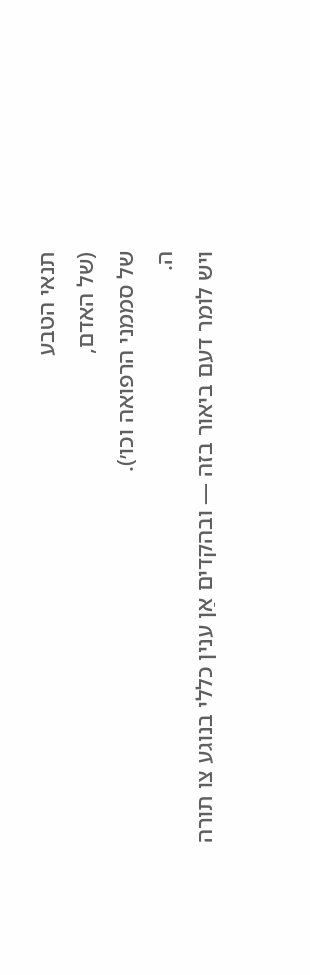תנאי הטבע
(של האדם,
של סממני הרפואה וכו׳).
ה.
ויש לומר דעם ביאור בזה — ובהקדים אַן ענין כללי בנוגע צו תורה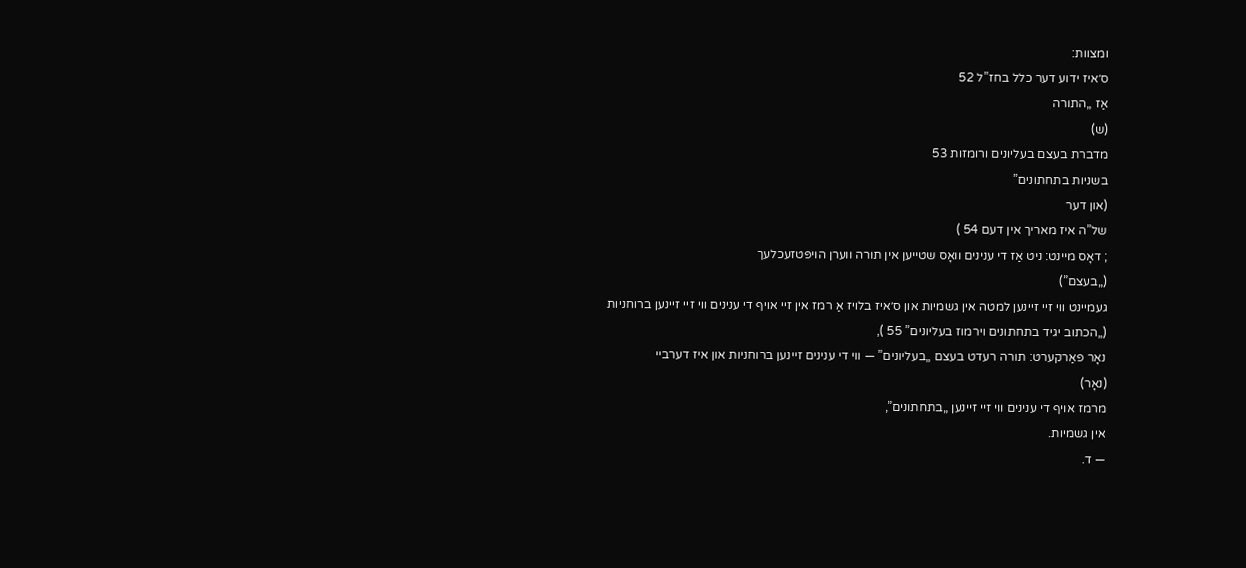ומצוות:
ס׳איז ידוע דער כלל בחז”ל 52
אַז „התורה
(ש)
מדברת בעצם בעליונים ורומזות 53
בשניות בתחתונים”
(און דער
של”ה איז מאריך אין דעם 54 )
; דאָס מיינט: ניט אַז די ענינים וואָס שטייען אין תורה ווערן הויפּטזעכלעך
(„בעצם”)
געמיינט ווי זיי זיינען למטה אין גשמיות און ס׳איז בלויז אַ רמז אין זיי אויף די ענינים ווי זיי זיינען ברוחניות
(„הכתוב יגיד בתחתונים וירמוז בעליונים” 55 ),
נאָר פאַרקערט: תורה רעדט בעצם „בעליונים” — ווי די ענינים זיינען ברוחניות און איז דערביי
(נאָר)
מרמז אויף די ענינים ווי זיי זיינען „בתחתונים”,
אין גשמיות.
— ד.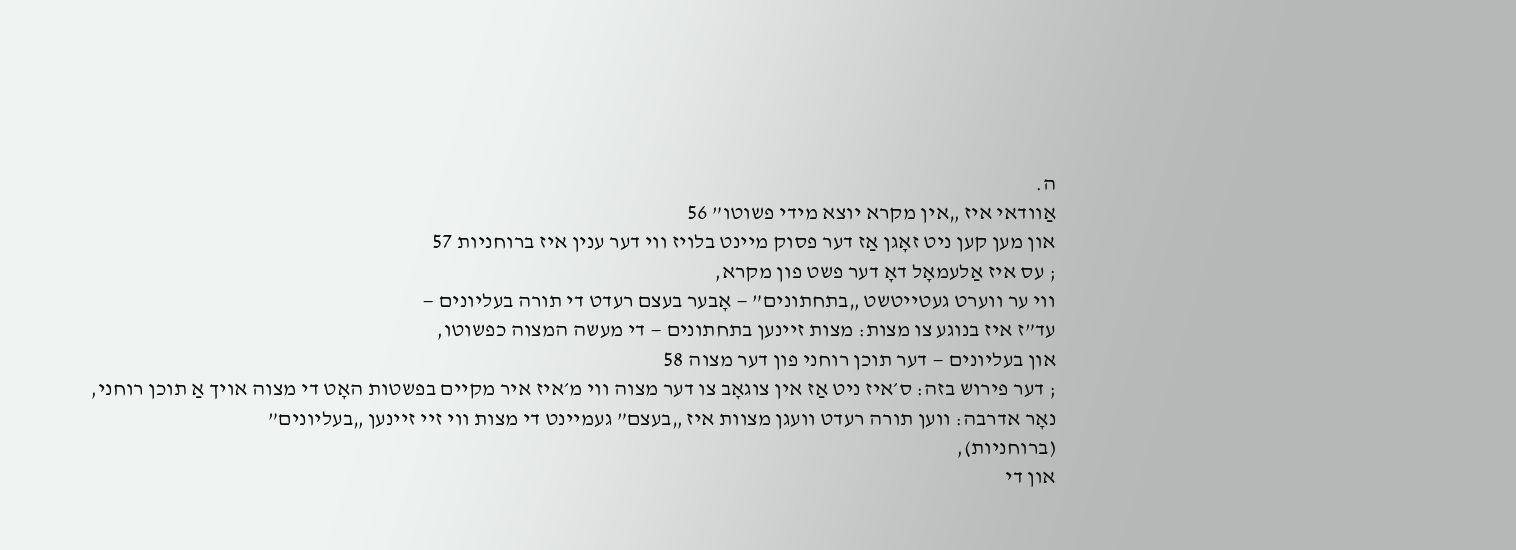ה.
אַוודאי איז „אין מקרא יוצא מידי פשוטו” 56
און מען קען ניט זאָגן אַז דער פסוק מיינט בלויז ווי דער ענין איז ברוחניות 57
; עס איז אַלעמאָל דאָ דער פשט פון מקרא,
ווי ער ווערט געטייטשט „בתחתונים” — אָבער בעצם רעדט די תורה בעליונים —
עד”ז איז בנוגע צו מצות: מצות זיינען בתחתונים — די מעשה המצוה כפשוטו,
און בעליונים — דער תוכן רוחני פון דער מצוה 58
; דער פירוש בזה: ס׳איז ניט אַז אין צוגאָב צו דער מצוה ווי מ׳איז איר מקיים בפשטות האָט די מצוה אויך אַ תוכן רוחני,
נאָר אדרבה: ווען תורה רעדט וועגן מצוות איז „בעצם” געמיינט די מצות ווי זיי זיינען „בעליונים”
(ברוחניות),
און די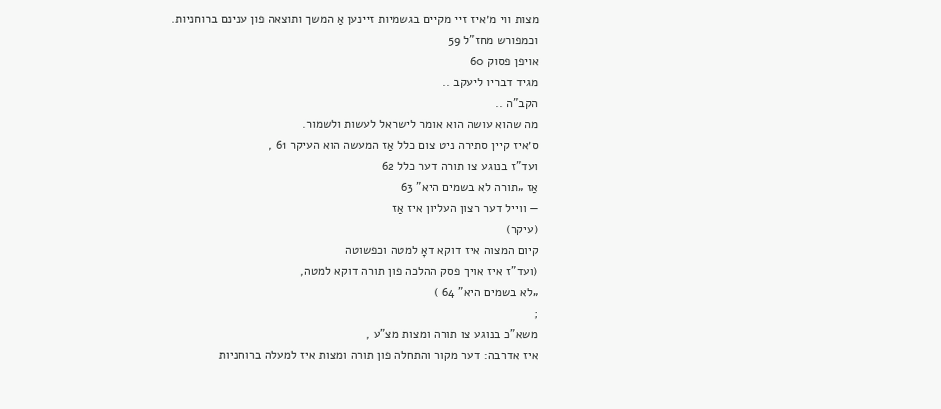מצות ווי מ׳איז זיי מקיים בגשמיות זיינען אַ המשך ותוצאה פון ענינם ברוחניות.
וכמפורש מחז”ל 59
אויפן פסוק 60
מגיד דבריו ליעקב ..
הקב”ה ..
מה שהוא עושה הוא אומר לישראל לעשות ולשמור.
ס׳איז קיין סתירה ניט צום כלל אַז המעשה הוא העיקר 61 ,
ועד”ז בנוגע צו תורה דער כלל 62
אַז „תורה לא בשמים היא” 63
— ווייל דער רצון העליון איז אַז
(עיקר)
קיום המצוה איז דוקא דאָ למטה וכפשוטה
(ועד”ז איז אויך פסק ההלכה פון תורה דוקא למטה,
„לא בשמים היא” 64 )
;
משא”כ בנוגע צו תורה ומצות מצ”ע ,
איז אדרבה: דער מקור והתחלה פון תורה ומצות איז למעלה ברוחניות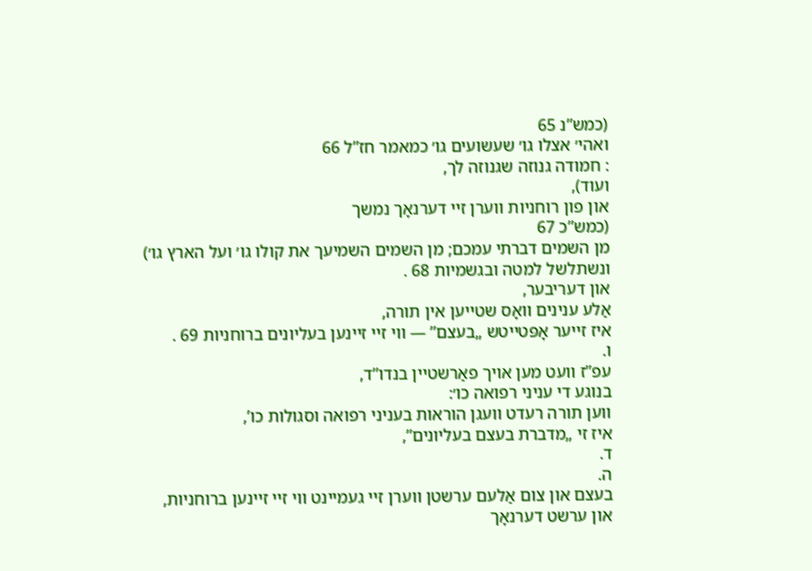(כמש”נ 65
ואהי׳ אצלו גו׳ שעשועים גו׳ כמאמר חז”ל 66
: חמודה גנוזה שגנוזה לך,
ועוד),
און פון רוחניות ווערן זיי דערנאָך נמשך
(כמש”כ 67
מן השמים דברתי עמכם; מן השמים השמיעך את קולו גו׳ ועל הארץ גו׳)
ונשתלשל למטה ובגשמיות 68 .
און דעריבער,
אַלע ענינים וואָס שטייען אין תורה,
איז זייער אָפּטייטש „בעצם” — ווי זיי זיינען בעליונים ברוחניות 69 .
ו.
עפ”ז וועט מען אויך פאַרשטיין בנדו”ד,
בנוגע די עניני רפואה כו׳:
ווען תורה רעדט וועגן הוראות בעניני רפואה וסגולות כו’,
איז זי „מדברת בעצם בעליונים”,
ד.
ה.
בעצם און צום אַלעם ערשטן ווערן זיי געמיינט ווי זיי זיינען ברוחניות,
און ערשט דערנאָך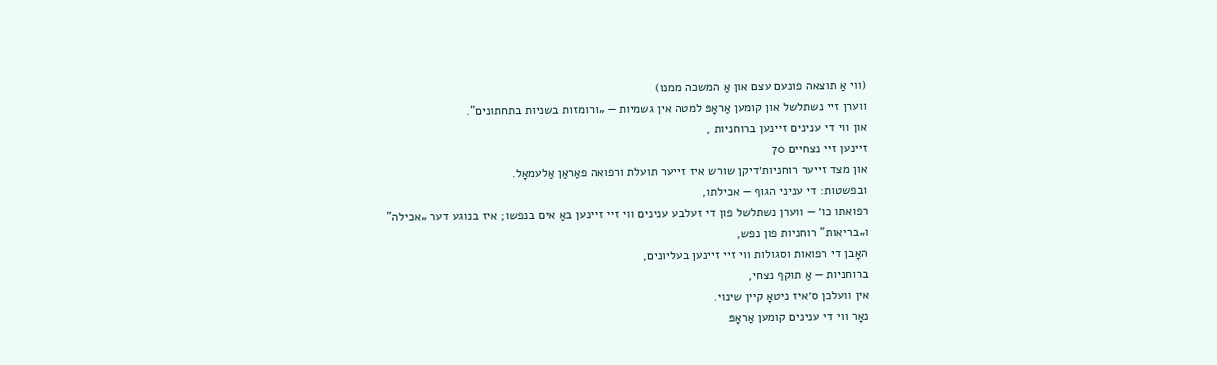(ווי אַ תוצאה פונעם עצם און אַ המשכה ממנו)
ווערן זיי נשתלשל און קומען אַראָפּ למטה אין גשמיות — „ורומזות בשניות בתחתונים”.
און ווי די ענינים זיינען ברוחניות ,
זיינען זיי נצחיים 70
און מצד זייער רוחניות׳דיקן שורש איז זייער תועלת ורפואה פאַראַן אַלעמאָל.
ובפשטות: די עניני הגוף — אכילתו,
רפואתו כו׳ — ווערן נשתלשל פון די זעלבע ענינים ווי זיי זיינען באַ אים בנפשו; איז בנוגע דער „אכילה” ו„בריאות” רוחניות פון נפש,
האָבן די רפואות וסגולות ווי זיי זיינען בעליונים,
ברוחניות — אַ תוקף נצחי,
אין וועלכן ס׳איז ניטאָ קיין שינוי.
נאָר ווי די ענינים קומען אַראָפּ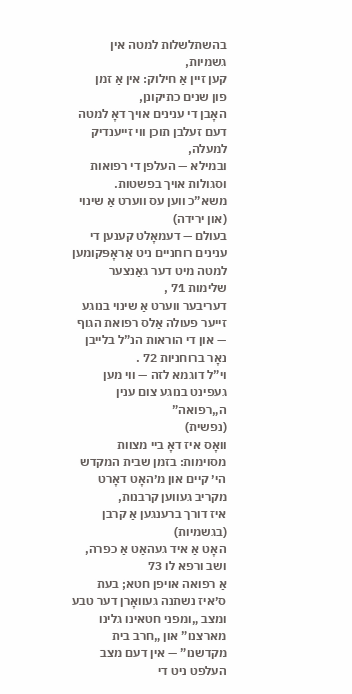בהשתלשלות למטה אין גשמיות,
קען זיין אַ חילוק: אין אַ זמן
פון שנים כתיקונן,
האָבן די ענינים אויך דאָ למטה דעם זעלבן תוכן ווי זייענדיק למעלה,
ובמילא — העלפן די רפואות וסגולות אויך בפשטות.
משא”כ ווען עס ווערט אַ שינוי
(און ירידה)
בעולם — דעמאָלט קענען די ענינים רוחניים ניט אַראָפּקומען למטה מיט דער גאַנצער שלימות 71 ,
דעריבער ווערט אַ שינוי בנוגע זייער פעולה אַלס רפואת הגוף — און די הוראות הנ”ל בלייבן נאָר ברוחניות 72 .
וי”ל דוגמא לזה — ווי מען געפינט בנוגע צום ענין ה„רפואה”
(נפשית)
וואָס איז דאָ ביי מצוות מסוימות: בזמן שבית המקדש הי׳ קיים און מ׳האָט דאָרט מקריב געווען קרבנות,
איז דורך ברענגען אַ קרבן
(בגשמיות)
האָט אַ איד געהאַט אַ כפרה,
ושב ורפא לו 73
אַ רפואה אויפן חטא; בעת ס׳איז נשתנה געוואָרן דער טבע ומצב „ומפני חטאינו גלינו מארצנו” און „חרב בית מקדשנו” — אין דעם מצב העלפט ניט די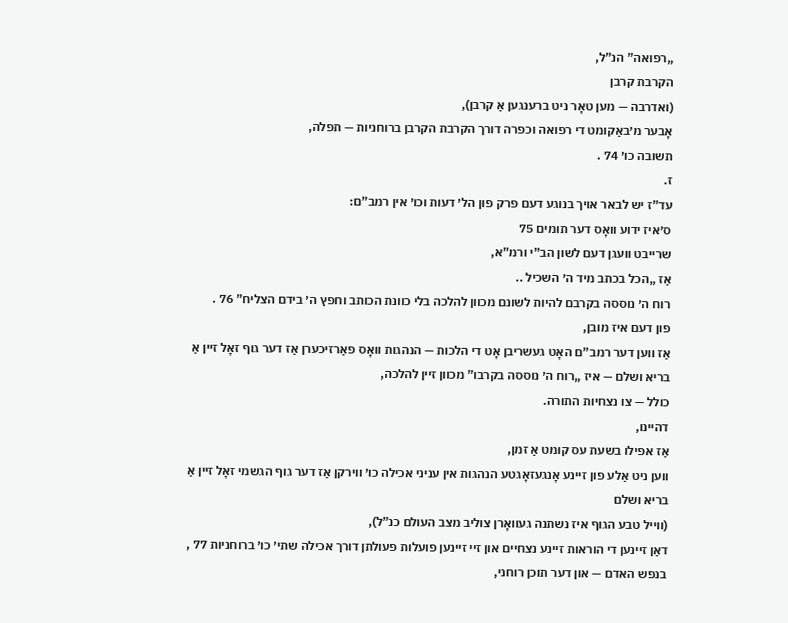„רפואה” הנ”ל,
הקרבת קרבן
(ואדרבה — מען טאָר ניט ברענגען אַ קרבן),
אָבער מ׳באַקומט די רפואה וכפרה דורך הקרבת הקרבן ברוחניות — תפלה,
תשובה כו׳ 74 .
ז.
עד”ז יש לבאר אויך בנוגע דעם פרק פון הל׳ דעות וכו׳ אין רמב”ם:
ס׳איז ידוע וואָס דער תומים 75
שרייבט וועגן דעם לשון הב”י ורמ”א,
אַז „הכל בכתב מיד ה׳ השכיל ..
רוח ה׳ נוססה בקרבם להיות לשונם מכוון להלכה בלי כוונת הכותב וחפץ ה׳ בידם הצליח” 76 .
פון דעם איז מובן,
אַז ווען דער רמב”ם האָט געשריבן אָט די הלכות — הנהגות וואָס פאַרזיכערן אַז דער גוף זאָל זיין אַ בריא ושלם — איז „רוח ה׳ נוססה בקרבו” מכוון זיין להלכה,
כולל — צו נצחיות התורה.
דהיינו,
אַז אפילו בשעת עס קומט אַ זמן,
ווען ניט אַלע פון זיינע אָנגעזאָגטע הנהגות אין עניני אכילה כו׳ ווירקן אַז דער גוף הגשמי זאָל זיין אַ בריא ושלם
(ווייל טבע הגוף איז נשתנה געוואָרן צוליב מצב העולם כנ”ל),
דאַן זיינען די הוראות זיינע נצחיים און זיי זיינען פועלות פעולתן דורך אכילה שתי׳ כו׳ ברוחניות 77 ,
בנפש האדם — און דער תוכן רוחני,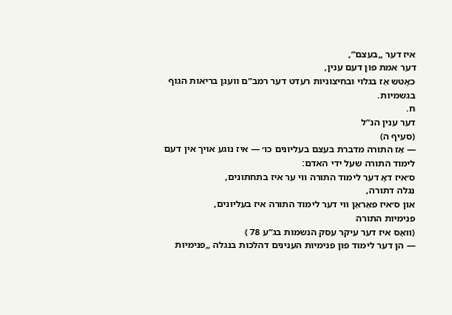איז דער „בעצם”,
דער אמת פון דעם ענין,
כאָטש אַז בגלוי ובחיצוניות רעדט דער רמב”ם וועגן בריאות הגוף בגשמיות.
ח.
דער ענין הנ”ל
(סעיף ה)
— אַז התורה מדברת בעצם בעליונים כו׳ — איז נוגע אויך אין דעם לימוד התורה שעל ידי האדם:
ס׳איז דאָ דער לימוד התורה ווי ער איז בתחתונים,
נגלה דתורה,
און ס׳איז פאַראַן ווי דער לימוד התורה איז בעליונים,
פנימיות התורה
(וואָס איז דער עיקר עסק הנשמות בג”ע 78 )
— הן דער לימוד פון פנימיות הענינים דהלכות בנגלה „פנימיות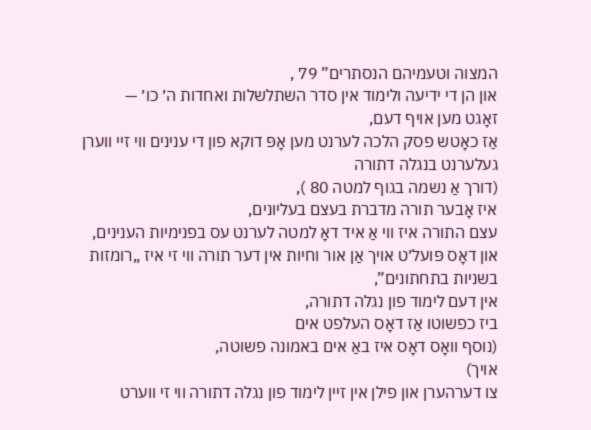המצוה וטעמיהם הנסתרים” 79 ,
און הן די ידיעה ולימוד אין סדר השתלשלות ואחדות ה׳ כו׳ —
זאָגט מען אויף דעם,
אַז כאָטש פסק הלכה לערנט מען אָפּ דוקא פון די ענינים ווי זיי ווערן געלערנט בנגלה דתורה
(דורך אַ נשמה בגוף למטה 80 ),
איז אָבער תורה מדברת בעצם בעליונים,
עצם התורה איז ווי אַ איד דאָ למטה לערנט עס בפנימיות הענינים,
און דאָס פּועל׳ט אויך אַן אור וחיות אין דער תורה ווי זי איז „רומזות בשניות בתחתונים”,
אין דעם לימוד פון נגלה דתורה,
ביז כפשוטו אַז דאָס העלפט אים
(נוסף וואָס דאָס איז באַ אים באמונה פשוטה,
אויך)
צו דערהערן און פילן אין זיין לימוד פון נגלה דתורה ווי זי ווערט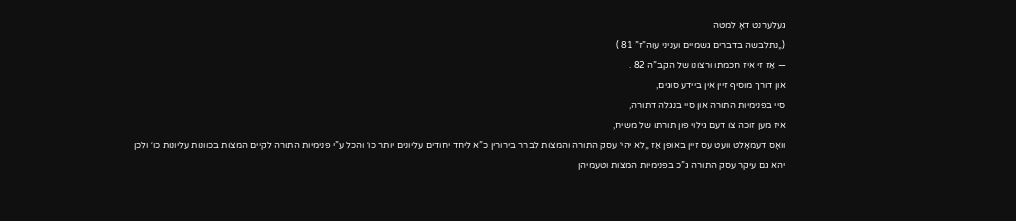געלערנט דאָ למטה
(„נתלבשה בדברים גשמיים ועניני עוה”ז” 81 )
— אַז זי איז חכמתו ורצונו של הקב”ה 82 .
און דורך מוסיף זיין אין ביידע סוגים,
סיי בפנימיות התורה און סיי בנגלה דתורה,
איז מען זוכה צו דעם גילוי פון תורתו של משיח,
וואָס דעמאָלט וועט עס זיין באופן אַז „לא יהי׳ עסק התורה והמצות לברר בירורין כ”א ליחד יחודים עליונים יותר כו׳ והכל ע”י פנימיות התורה לקיים המצות בכוונות עליונות כו׳ ולכן יהא גם עיקר עסק התורה ג”כ בפנימיות המצות וטעמיהן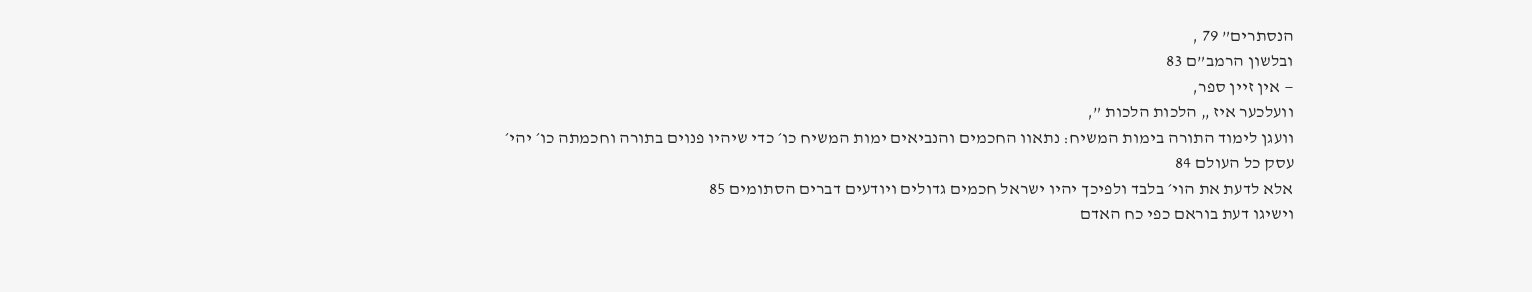הנסתרים” 79 ,
ובלשון הרמב”ם 83
— אין זיין ספר,
וועלכער איז „ הלכות הלכות ”,
וועגן לימוד התורה בימות המשיח: נתאוו החכמים והנביאים ימות המשיח כו׳ כדי שיהיו פנוים בתורה וחכמתה כו׳ יהי׳
עסק כל העולם 84
אלא לדעת את הוי׳ בלבד ולפיכך יהיו ישראל חכמים גדולים ויודעים דברים הסתומים 85
וישיגו דעת בוראם כפי כח האדם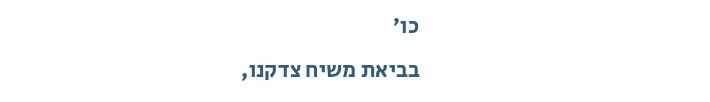כו׳
בביאת משיח צדקנו,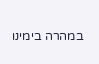במהרה בימינו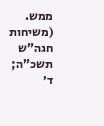ממש.
(משיחות חגה”ש תשכ”ה; ד׳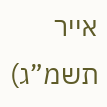אייר תשמ”ג)